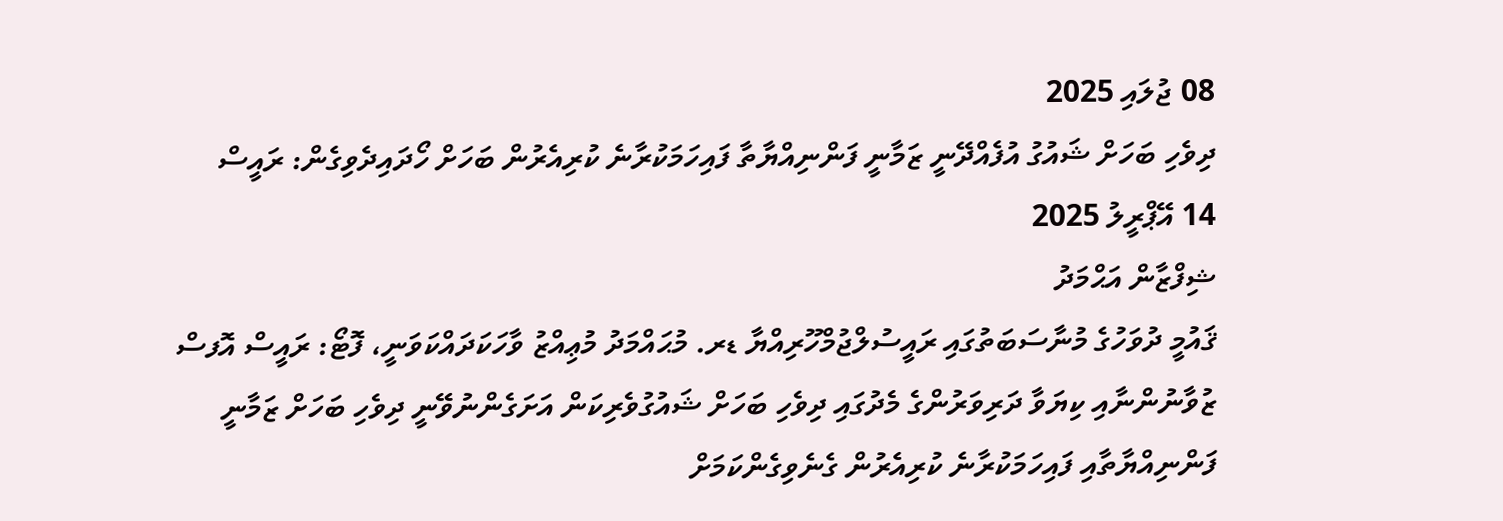08 ޖުލައި 2025
ދިވެހި ބަހަށް ޝައުގު އުފެއްދޭނީ ޒަމާނީ ފަންނިއްޔާތާ ފައިހަމަކުރާނެ ކުރިއެރުން ބަހަށް ހޯދައިދެވިގެން: ރައީސް
14 އޭޕްރީލު 2025
ޝިފްޒާން އަޙްމަދު
ޤައުމީ ދުވަހުގެ މުނާސަބަތުގައި ރައީސުލްޖުމްހޫރިއްޔާ ޑރ. މުޙައްމަދު މުޢިއްޒު ވާހަކަދައްކަވަނީ، ފޮޓޯ: ރައީސް އޮފސް
ޒުވާނުންނާއި ކިޔަވާ ދަރިވަރުންގެ މެދުގައި ދިވެހި ބަހަށް ޝައުގުވެރިކަން އަށަގެންނުވޭނީ ދިވެހި ބަހަށް ޒަމާނީ ފަންނިއްޔާތާއި ފައިހަމަކުރާނެ ކުރިއެރުން ގެނެވިގެންކަމަށް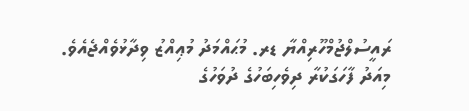ރައީސުލްޖުމްހޫރިއްޔާ ޑރ. މުޙައްމަދު މުޢިއްޒު ވިދާޅުވެއްޖެއެވެ.
މިއަދު ފާހަގަކުރާ ދިވެހިބަހުގެ ދުވަހުގެ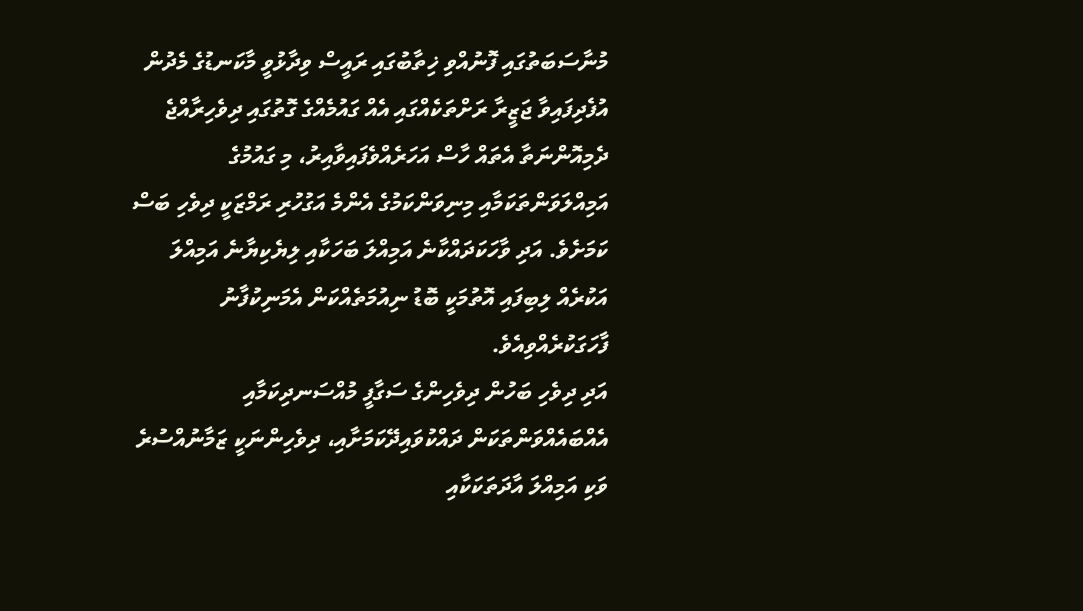މުނާސަބަތުގައި ފޮނުއްވި ޚިތާބުގައި ރައީސް ވިދާޅުވީ މާކަނޑުގެ މެދުން އުފެދިފައިވާ ޖަޒީރާ ރަށްތަކެއްގައި އެއް ގައުމެއްގެ ގޮތުގައި ދިވެހިރާއްޖެ ދެމިއޮންނަތާ އެތައް ހާސް އަހަރެއްވެފައިވާއިރު، މި ގައުމުގެ އަމިއްލަވަންތަކަމާއި މިނިވަންކަމުގެ އެންމެ އަގުހުރި ރަމްޒަކީ ދިވެހި ބަސް ކަމަށެވެ. އަދި ވާހަކަދައްކާނެ އަމިއްލަ ބަހަކާއި ލިޔެކިޔާނެ އަމިއްލަ އަކުރެއް ލިބިފައި އޮތުމަކީ ބޮޑު ނިއުމަތެއްކަން އެމަނިކުފާނު ފާހަގަކުރެއްވިއެވެ.
އަދި ދިވެހި ބަހުން ދިވެހިންގެ ސަގާފީ މުއްސަނދިކަމާއި އެއްބައެއްވަންތަކަން ދައްކުވައިދޭކަމަށާއި، ދިވެހިންނަކީ ޒަމާނުއްސުރެ ވަކި އަމިއްލަ އާދަތަކަކާއި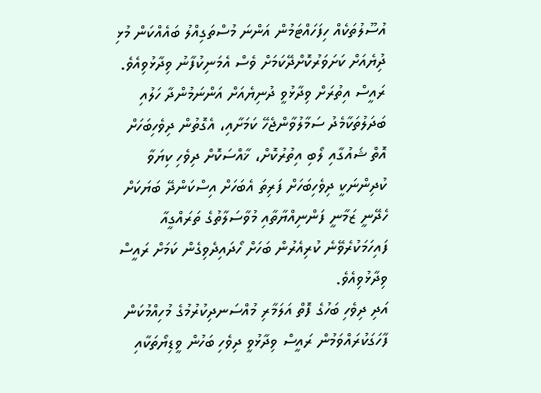އުސޫލުތަކެއް ހިފަހައްޓަމުން އަންނަ މުސްތަގިއްލު ބައެއްކަން މުޅި ދުިޔެއަށް ކަށަވަރުކޮށްދޭކަމަށް ވެސް އެމަނިކުފާނު ވިދާޅުވިއެވެ.
ރައީސް އިތުރަށް ވިދާޅުވީ ދުނިޔެއަށް އަންނަމުންދާ ހަލުއި ބަދަލުތަކާމެދު ސަމާލުވާންޖެހޭ ކަމަށާއި، އެގޮތުން ދިވެހިބަހަށް އޮތް ޝައުގާއި ލޯބި އިތުރުކޮށް، ޚާއްސަކޮށް ދިވެހި ކިޔަވާ ކުދިންނަކީ ދިވެހިބަހަށް ފަރިތަ އެބަހަށް އިސްކަންދޭ ބަޔަކަށް ހެދޭނީ ޒަމާނީ ފަންނިއްޔާތާއި މުވާސަލާތުގެ ތަރައްގީއާ ފައިހަމަކުރެވޭނެ ކުރިއެރުން ބަހަށް ހޯދައިދެވިގެން ކަމަށް ރައީސް ވިދާޅުވިއެވެ.
އަދި ދިވެހި ބަހުގެ ފޮތް އަލަމާރި މުއްސަނދިކުރުމުގެ މުހިއްމުކަން ފާހަގަކުރައްވަމުން ރައީސް ވިދާޅުވީ ދިވެހި ބަހުން ވީޑިޔޯތަކާއި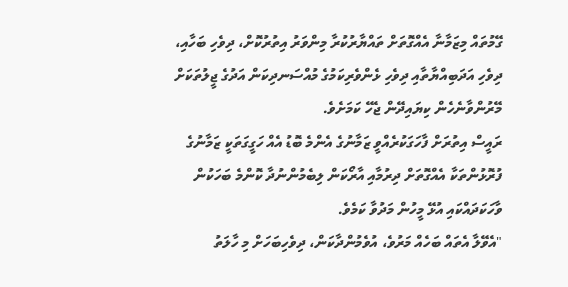ގޭމުތައް މިޒަމާނާ އެއްގޮތަށް ތައްޔާރުކުރާ މިންވަރު އިތުރުކޮށް، ދިވެހި ބަހާއި، ދިވެހި އަދަބިއްޔާތާއި ދިވެހި ޅެންވެރިކަމުގެ މުއްސަނދިކަން އަދުގެ ޖީލުތަކަށް މޭރުންވާނެހެން ކިޔައިދޭން ޖެހޭ ކަމަށެވެ.
ރައީސް އިތުރަށް ފާހަގަކުރެއްވީ ޒަމާނުގެ އެންމެ ބޮޑު އެއް ހަގީގަތަކީ ޒަމާނުގެ ފުރޮޅުންތަކާ އެއްގޮތަށް ދިރުމާއި އާރޯކަން ލިބެމުންނުދާ ކޮންމެ ބަހަކުން ވާހަކަދައްކައި އުޅޭ މީހުން މަދުވާ ކަމެވެ.
"އެވޭލާ އެތައް ބަހެއް މަރުވެ، އުވެމުންދާކަން، ދިވެހިބަހަށް މި ހާލަތު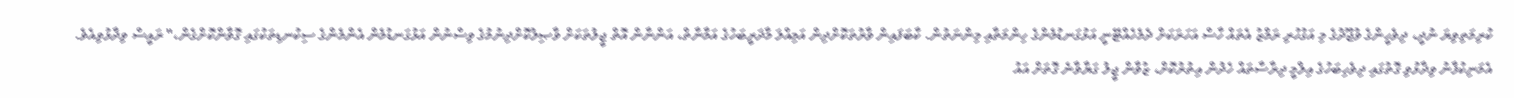ކުރިމަތިވިޔަ ނުދީ، ދިވެހީންގެ ވުޖޫދުގެ މި އަގުހުރި ރަމްޒު އެތައް ހާސް އަހަރަކަށް ދެމެހެއްޓޭނީ އަޅުގަނޑުމެންގެ ހިންމަތާއި މިންނަތުން. ކާބަފައިން ވާރުތަކޮށްދިން އަމިއްލަ މާދަރީބަހުގެ އަމާނާތް، އަންނާން އޮތް ޖީލުތަކަށް ވާޞިލުކޮށްދިނުމުގެ ވިސްނުން އަޅުގަނޑުމެން އެންމެންގެ ސިކުނޑިތަކުގައި ގޮވާންކޮށްގެން،" ރައީސް ވިދާޅުވިއެވެ.
އެމަނިކުފާނު ވިދާޅުވި ގޮތުގައި ދިވެހިބަހުގެ އިލްމީ ދިރާސާތައް ހެދުން އިތުރުކޮށް، ޒުވާން ޖީލު ގަޔާވާނެ ގޮތަށް އައު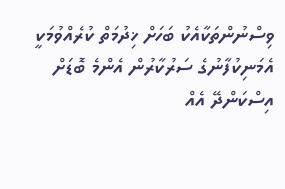ވިސްނުންތަކާއެކު ބަހަށް ޚިދުމަތް ކުރެއްވުމަކީ އެމަނިކުފާނުގެ ސަރުކާރުން އެންމެ ބޮޑަށް އިސްކަންދޭ އެއް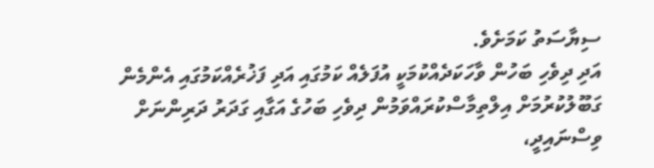ސިޔާސަތު ކަމަށެވެ.
އަދި ދިވެހި ބަހުން ވާހަކަދެއްކުމަކީ އުފަލެއް ކަމުގައި އަދި ފަޚުރެއްކަމުގައި އެންމެން ގަބޫލުކުރުމަށް އިލްތިމާސްކުރައްވަމުން ދިވެހި ބަހުގެ އަގާއި ގަދަރު ދަރިންނަށް ވިސްނައިދީ،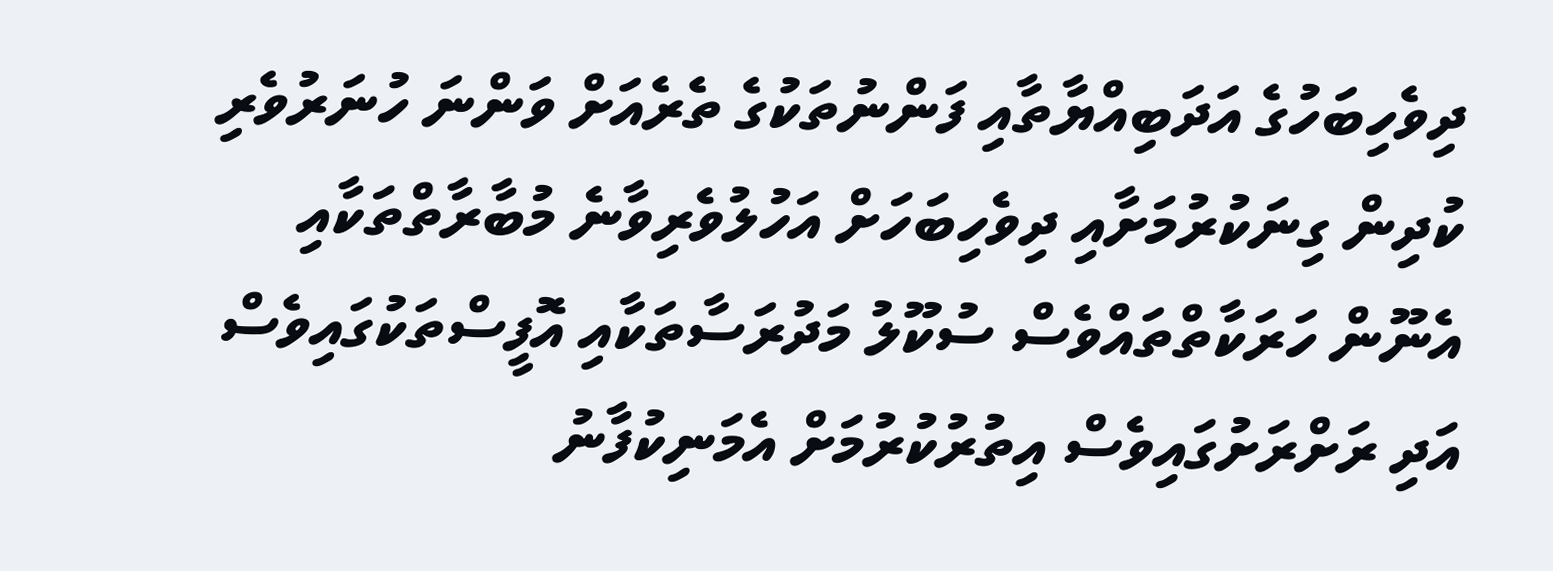ދިވެހިބަހުގެ އަދަބިއްޔާތާއި ފަންނުތަކުގެ ތެރެއަށް ވަންނަ ހުނަރުވެރި ކުދިން ގިނަކުރުމަށާއި ދިވެހިބަހަށް އަހުލުވެރިވާނެ މުބާރާތްތަކާއި އެނޫން ހަރަކާތްތައްވެސް ސުކޫލު މަދުރަސާތަކާއި އޮފީސްތަކުގައިވެސް އަދި ރަށްރަށުގައިވެސް އިތުރުކުރުމަށް އެމަނިކުފާނު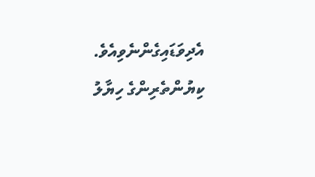އެދިވަޑައިގެންނެވިއެވެ.
ކިޔުންތެރިންގެ ހިޔާލު